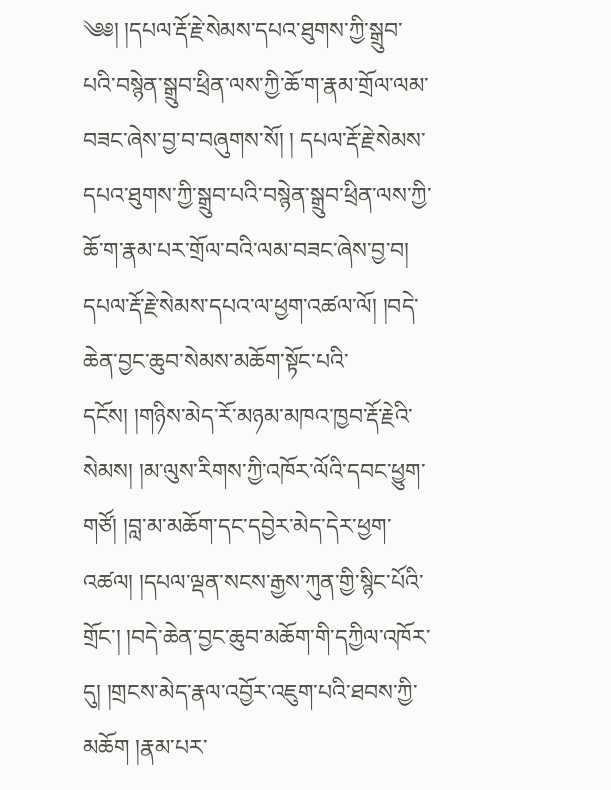༄༅། །དཔལ་རྡོ་རྗེ་སེམས་དཔའ་ཐུགས་ཀྱི་སྒྲུབ་པའི་བསྙེན་སྒྲུབ་ཕྲིན་ལས་ཀྱི་ཆོ་ག་རྣམ་གྲོལ་ལམ་བཟང་ཞེས་བྱ་བ་བཞུགས་སོ། ། དཔལ་རྡོ་རྗེ་སེམས་དཔའ་ཐུགས་ཀྱི་སྒྲུབ་པའི་བསྙེན་སྒྲུབ་ཕྲིན་ལས་ཀྱི་ཆོ་ག་རྣམ་པར་གྲོལ་བའི་ལམ་བཟང་ཞེས་བྱ་བ། དཔལ་རྡོ་རྗེ་སེམས་དཔའ་ལ་ཕྱག་འཚལ་ལོ། །བདེ་ཆེན་བྱང་ཆུབ་སེམས་མཆོག་སྟོང་པའི་དངོས། །གཉིས་མེད་རོ་མཉམ་མཁའ་ཁྱབ་རྡོ་རྗེའི་སེམས། །མ་ལུས་རིགས་ཀྱི་འཁོར་ལོའི་དབང་ཕྱུག་གཙོ། །བླ་མ་མཆོག་དང་དབྱེར་མེད་དེར་ཕྱག་འཚལ། །དཔལ་ལྡན་སངས་རྒྱས་ཀུན་གྱི་སྙིང་པོའི་གྲོང་། །བདེ་ཆེན་བྱང་ཆུབ་མཆོག་གི་དཀྱིལ་འཁོར་དུ། །གྲངས་མེད་རྣལ་འབྱོར་འཇུག་པའི་ཐབས་ཀྱི་མཆོག །རྣམ་པར་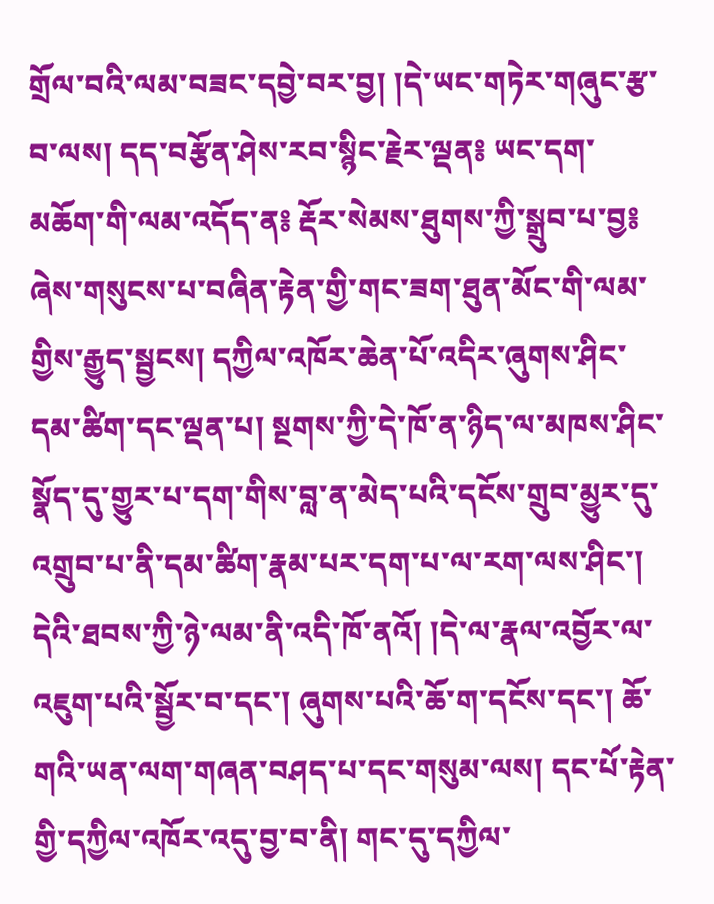གྲོལ་བའི་ལམ་བཟང་དབྱེ་བར་བྱ། །དེ་ཡང་གཏེར་གཞུང་རྩ་བ་ལས། དད་བརྩོན་ཤེས་རབ་སྙིང་རྗེར་ལྡན༔ ཡང་དག་མཆོག་གི་ལམ་འདོད་ན༔ རྡོར་སེམས་ཐུགས་ཀྱི་སྒྲུབ་པ་བྱ༔ ཞེས་གསུངས་པ་བཞིན་རྟེན་གྱི་གང་ཟག་ཐུན་མོང་གི་ལམ་གྱིས་རྒྱུད་སྦྱངས། དཀྱིལ་འཁོར་ཆེན་པོ་འདིར་ཞུགས་ཤིང་དམ་ཚིག་དང་ལྡན་པ། སྔགས་ཀྱི་དེ་ཁོ་ན་ཉིད་ལ་མཁས་ཤིང་སྣོད་དུ་གྱུར་པ་དག་གིས་བླ་ན་མེད་པའི་དངོས་གྲུབ་མྱུར་དུ་འགྲུབ་པ་ནི་དམ་ཚིག་རྣམ་པར་དག་པ་ལ་རག་ལས་ཤིང་། དེའི་ཐབས་ཀྱི་ཉེ་ལམ་ནི་འདི་ཁོ་ནའོ། །དེ་ལ་རྣལ་འབྱོར་ལ་འཇུག་པའི་སྦྱོར་བ་དང་། ཞུགས་པའི་ཆོ་ག་དངོས་དང་། ཆོ་གའི་ཡན་ལག་གཞན་བཤད་པ་དང་གསུམ་ལས། དང་པོ་རྟེན་གྱི་དཀྱིལ་འཁོར་འདུ་བྱ་བ་ནི། གང་དུ་དཀྱིལ་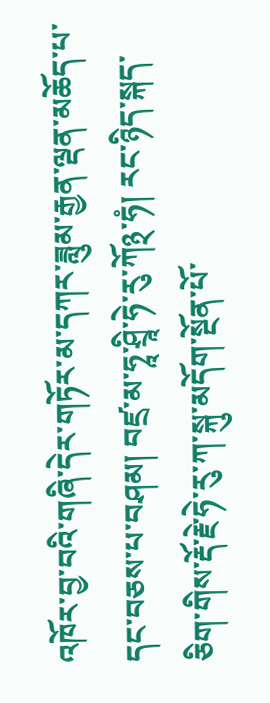འཁོར་བྱ་བའི་གཞི་དེར་གཏོར་མ་དཀར་ཟླུམ་རྒྱན་ལྡན་མཆོད་པ་དང་བཅས་པ་བཤམ། བཛྲ་མ་ཧཱ་ཤྲཱི་ཧེ་རུ་ཀོ྅་ཧཾ། རང་ཉིད་སྐད་ཅིག་གིས་རྡོ་རྗེ་ཧེ་རུ་ཀ་སྐུ་མདོག་སྔོན་པོ་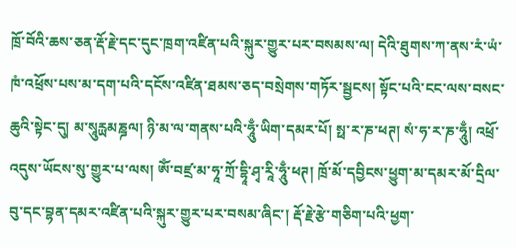ཁྲོ་བོའི་ཆས་ཅན་རྡོ་རྗེ་དང་དུང་ཁྲག་འཛིན་པའི་སྐུར་གྱུར་པར་བསམས་ལ། དེའི་ཐུགས་ཀ་ནས་རཾ་ཡཾ་ཁཾ་འཕྲོས་པས་མ་དག་པའི་དངོས་འཛིན་ཐམས་ཅད་བསྲེགས་གཏོར་སྦྱངས། སྟོང་པའི་ངང་ལས་བསང་ཆུའི་སྟེང་དུ། མ་སཱུརྻམཎྜལ། ཉི་མ་ལ་གནས་པའི་ཧཱུྃ་ཡིག་དམར་པོ། སྥ་ར་ཎ་ཕཊ། སཾ་ཧ་ར་ཎ་ཧཱུྃ། འཕྲོ་འདུས་ཡོངས་སུ་གྱུར་པ་ལས། ཨོཾ་བཛྲ་མ་ཧཱ་ཀྲོ་དྷཱི་ཤྭ་རཱི་ཧཱུྃ་ཕཊ། ཁྲོ་མོ་དབྱིངས་ཕྱུག་མ་དམར་མོ་དྲིལ་བུ་དང་བྷན་དམར་འཛིན་པའི་སྐུར་གྱུར་པར་བསམ་ཞིང་། རྡོ་རྗེ་རྩེ་གཅིག་པའི་ཕྱག་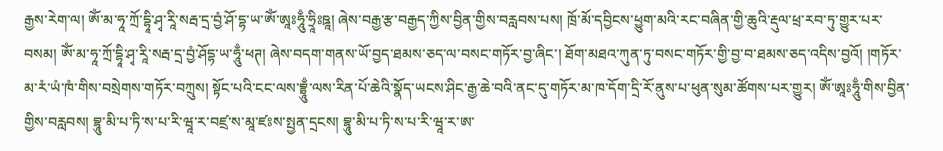རྒྱས་རེག་ལ། ཨོཾ་མ་ཧཱ་ཀྲོ་དྷཱི་ཤྭ་རཱི་སརྦ་དྲ་བྱཾ་ཤོ་དྷ་ཡ་ཨོཾ་ཨཱཿཧཱུྃ་ཧྲཱིཿཋཱ། ཞེས་བརྒྱ་རྩ་བརྒྱད་ཀྱིས་བྱིན་གྱིས་བརླབས་པས། ཁྲོ་མོ་དབྱིངས་ཕྱུག་མའི་རང་བཞིན་གྱི་ཆུའི་རྡུལ་ཕྲ་རབ་ཏུ་གྱུར་པར་བསམ། ཨོཾ་མ་ཧཱ་ཀྲོ་དྷཱི་ཤྭ་རཱི་སརྦ་དྲ་བྱཾ་ཤོདྷ་ཡ་ཧཱུྃ་ཕཊ། ཞེས་བདག་གནས་ཡོ་བྱད་ཐམས་ཅད་ལ་བསང་གཏོར་བྱ་ཞིང་། ཐོག་མཐའ་ཀུན་ཏུ་བསང་གཏོར་གྱི་བྱ་བ་ཐམས་ཅད་འདིས་བྱའོ། །གཏོར་མ་རཾ་ཡཾ་ཁཾ་གིས་བསྲེགས་གཏོར་བཀྲུས། སྟོང་པའི་ངང་ལས་བྷྲཱུྃ་ལས་རིན་པོ་ཆེའི་སྣོད་ཡངས་ཤིང་རྒྱ་ཆེ་བའི་ནང་དུ་གཏོར་མ་ཁ་དོག་དྲི་རོ་ནུས་པ་ཕུན་སུམ་ཚོགས་པར་གྱུར། ཨོཾ་ཨཱཿཧཱུྃ་གིས་བྱིན་གྱིས་བརླབས། བྷཱུ་མི་པ་ཏི་ས་པ་རི་ཝཱ་ར་བཛྲ་ས་མཱ་ཛཿས་སྤྱན་དྲངས། བྷཱུ་མི་པ་ཏི་ས་པ་རི་ཝཱ་ར་ཨ་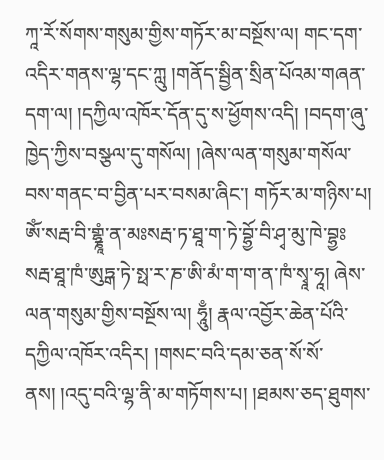ཀཱ་རོ་སོགས་གསུམ་གྱིས་གཏོར་མ་བསྔོས་ལ། གང་དག་འདིར་གནས་ལྷ་དང་ཀླུ །གནོད་སྦྱིན་སྲིན་པོའམ་གཞན་དག་ལ། །དཀྱིལ་འཁོར་དོན་དུ་ས་ཕྱོགས་འདི། །བདག་ཞུ་ཁྱེད་ཀྱིས་བསྩལ་དུ་གསོལ། །ཞེས་ལན་གསུམ་གསོལ་བས་གནང་བ་བྱིན་པར་བསམ་ཞིང་། གཏོར་མ་གཉིས་པ། ཨོཾ་སརྦ་བི་གྷྣཱཾ་ན་མཿསརྦ་ཏ་ཐཱ་ག་ཏེ་བྷྱོ་བི་ཤྭ་མུ་ཁེ་བྷྱཿསརྦ་ཐཱ་ཁཾ་ཨུཏྒ་ཏེ་སྥ་ར་ཎ་ཨི་མཾ་ག་ག་ན་ཁཾ་སྭཱ་ཧཱ། ཞེས་ལན་གསུམ་གྱིས་བསྔོས་ལ། ཧཱུྃ། རྣལ་འབྱོར་ཆེན་པོའི་དཀྱིལ་འཁོར་འདིར། །གསང་བའི་དམ་ཅན་སོ་སོ་ནས། །འདུ་བའི་ལྷ་ནི་མ་གཏོགས་པ། །ཐམས་ཅད་ཐུགས་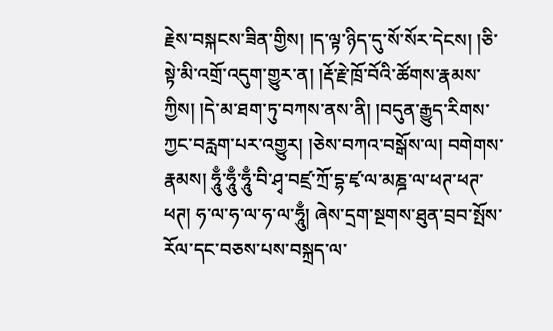རྗེས་བསྐངས་ཟིན་གྱིས། །ད་ལྟ་ཉིད་དུ་སོ་སོར་དེངས། །ཅི་སྟེ་མི་འགྲོ་འདུག་གྱུར་ན། །རྡོ་རྗེ་ཁྲོ་བོའི་ཚོགས་རྣམས་ཀྱིས། །དེ་མ་ཐག་ཏུ་བཀས་ནས་ནི། །བདུན་རྒྱུད་རིགས་ཀྱང་བརླག་པར་འགྱུར། །ཅེས་བཀའ་བསྒོས་ལ། བགེགས་རྣམས། ཧཱུྃ་ཧཱུྃ་ཧཱུྃ་བི་ཤྭ་བཛྲ་ཀྲོ་དྷ་ཛྭ་ལ་མཎྜ་ལ་ཕཊ་ཕཊ་ཕཊ། ཧ་ལ་ཧ་ལ་ཧ་ལ་ཧཱུྃ། ཞེས་དྲག་སྔགས་ཐུན་བྲབ་སྤོས་རོལ་དང་བཅས་པས་བསྐྲད་ལ་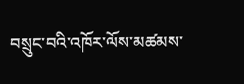བསྲུང་བའི་འཁོར་ལོས་མཚམས་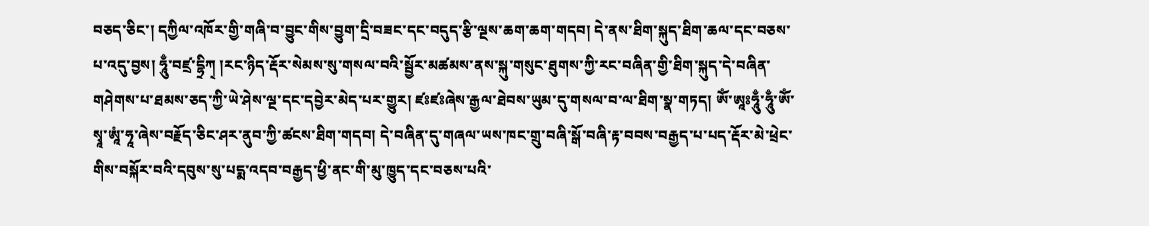བཅད་ཅིང་། དཀྱིལ་འཁོར་གྱི་གཞི་བ་བྱུང་གིས་བྱུག་དྲི་བཟང་དང་བདུད་རྩི་ལྔས་ཆག་ཆག་གདབ། དེ་ནས་ཐིག་སྐུད་ཐིག་ཆལ་དང་བཅས་པ་འདུ་བྱས། ཧཱུྃ་བཛྲ་དྷྲིཀ྄ །རང་ཉིད་རྡོར་སེམས་སུ་གསལ་བའི་སྦྱོར་མཚམས་ནས་སྐུ་གསུང་ཐུགས་ཀྱི་རང་བཞིན་གྱི་ཐིག་སྐུད་དེ་བཞིན་གཤེགས་པ་ཐམས་ཅད་ཀྱི་ཡེ་ཤེས་ལྔ་དང་དབྱེར་མེད་པར་གྱུར། ཛཿཛཿཞེས་རྒྱལ་ཐེབས་ཡུམ་དུ་གསལ་བ་ལ་ཐིག་སྣ་གཏད། ཨོཾ་ཨཱཿཧཱུྃ་ཧཱུྃ་ཨོཾ་སྭཱ་ཨཱཾ་ཧཱ་ཞེས་བརྗོད་ཅིང་ཤར་ནུབ་ཀྱི་ཚངས་ཐིག་གདབ། དེ་བཞིན་དུ་གཞལ་ཡས་ཁང་གྲུ་བཞི་སྒོ་བཞི་རྟ་བབས་བརྒྱད་པ་པད་རྡོར་མེ་ཕྲེང་གིས་བསྐོར་བའི་དབུས་སུ་པདྨ་འདབ་བརྒྱད་ཕྱི་ནང་གི་མུ་ཁྱུད་དང་བཅས་པའི་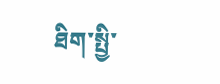ཐིག་སྤྱི་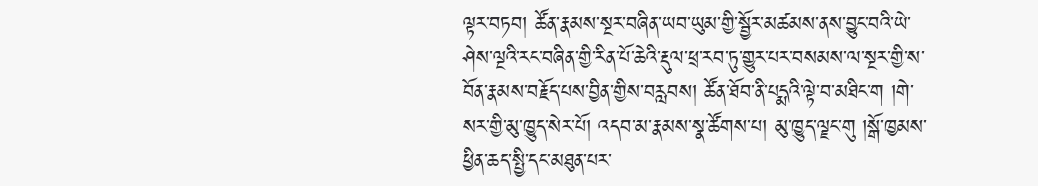ལྟར་བཏབ། ཚོན་རྣམས་སྔར་བཞིན་ཡབ་ཡུམ་གྱི་སྦྱོར་མཚམས་ནས་བྱུང་བའི་ཡེ་ཤེས་ལྔའི་རང་བཞིན་གྱི་རིན་པོ་ཆེའི་རྡུལ་ཕྲ་རབ་ཏུ་གྱུར་པར་བསམས་ལ་སྔར་གྱི་ས་བོན་རྣམས་བརྗོད་པས་བྱིན་གྱིས་བརླབས། ཚོན་ཐོབ་ནི་པདྨའི་ལྟེ་བ་མཐིང་ག །གེ་སར་གྱི་མུ་ཁྱུད་སེར་པོ། འདབ་མ་རྣམས་སྣ་ཚོགས་པ། མུ་ཁྱུད་ལྗང་གུ །སྒོ་ཁྱམས་ཕྱིན་ཆད་སྤྱི་དང་མཐུན་པར་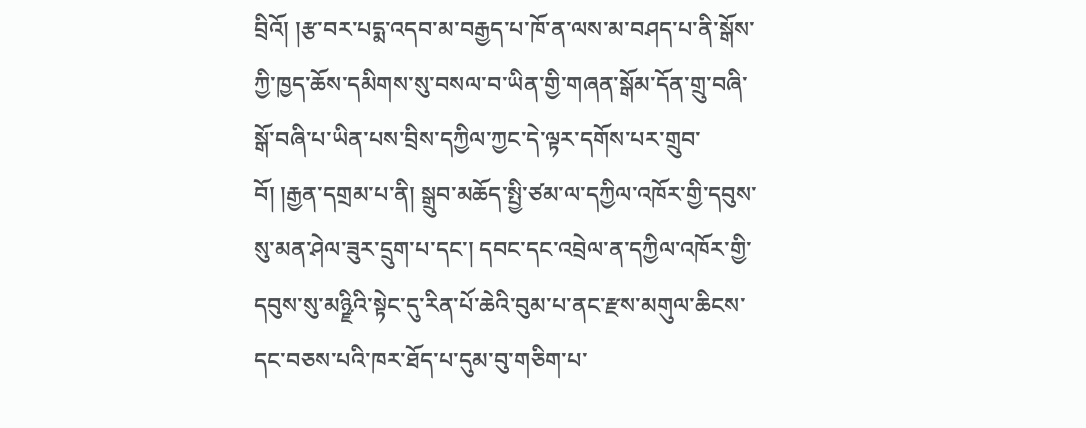བྲིའོ། །རྩ་བར་པདྨ་འདབ་མ་བརྒྱད་པ་ཁོ་ན་ལས་མ་བཤད་པ་ནི་སྒོས་ཀྱི་ཁྱད་ཆོས་དམིགས་སུ་བསལ་བ་ཡིན་གྱི་གཞན་སྒོམ་དོན་གྲུ་བཞི་སྒོ་བཞི་པ་ཡིན་པས་བྲིས་དཀྱིལ་ཀྱང་དེ་ལྟར་དགོས་པར་གྲུབ་བོ། །རྒྱན་དགྲམ་པ་ནི། སྒྲུབ་མཆོད་སྤྱི་ཙམ་ལ་དཀྱིལ་འཁོར་གྱི་དབུས་སུ་མན་ཤེལ་ཟུར་དྲུག་པ་དང་། དབང་དང་འབྲེལ་ན་དཀྱིལ་འཁོར་གྱི་དབུས་སུ་མཉྫིའི་སྟེང་དུ་རིན་པོ་ཆེའི་བུམ་པ་ནང་རྫས་མགུལ་ཆིངས་དང་བཅས་པའི་ཁར་ཐོད་པ་དུམ་བུ་གཅིག་པ་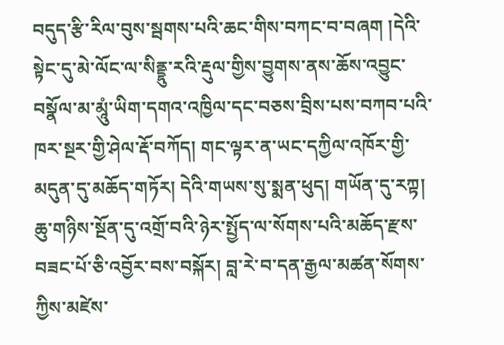བདུད་རྩི་རིལ་བུས་སྦགས་པའི་ཆང་གིས་བཀང་བ་བཞག །དེའི་སྟེང་དུ་མེ་ལོང་ལ་སིནྡྷུ་རའི་རྡུལ་གྱིས་བྱུགས་ནས་ཆོས་འབྱུང་བསྣོལ་མ་མཱུཾ་ཡིག་དགའ་འཁྱིལ་དང་བཅས་བྲིས་པས་བཀབ་པའི་ཁར་སྔར་གྱི་ཤེལ་རྡོ་བཀོད། གང་ལྟར་ན་ཡང་དཀྱིལ་འཁོར་གྱི་མདུན་དུ་མཆོད་གཏོར། དེའི་གཡས་སུ་སྨན་ཕུད། གཡོན་དུ་རཀྟ། ཆུ་གཉིས་སྔོན་དུ་འགྲོ་བའི་ཉེར་སྤྱོད་ལ་སོགས་པའི་མཆོད་རྫས་བཟང་པོ་ཅི་འབྱོར་བས་བསྐོར། བླ་རེ་བ་དན་རྒྱལ་མཚན་སོགས་ཀྱིས་མཛེས་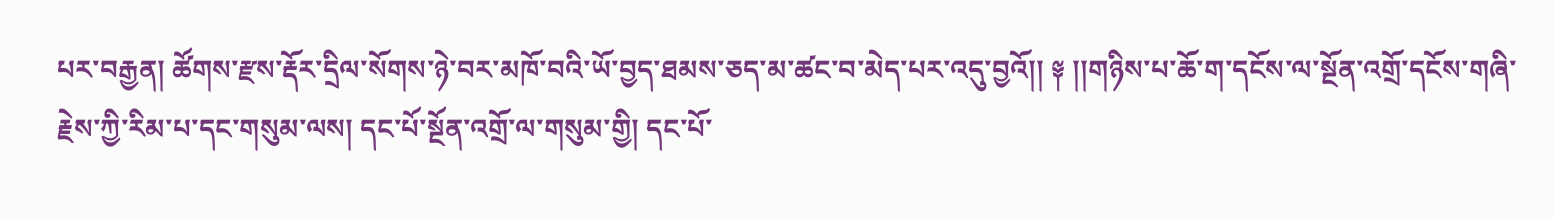པར་བརྒྱན། ཚོགས་རྫས་རྡོར་དྲིལ་སོགས་ཉེ་བར་མཁོ་བའི་ཡོ་བྱད་ཐམས་ཅད་མ་ཚང་བ་མེད་པར་འདུ་བྱའོ།། ༈ །།གཉིས་པ་ཆོ་ག་དངོས་ལ་སྔོན་འགྲོ་དངོས་གཞི་རྗེས་ཀྱི་རིམ་པ་དང་གསུམ་ལས། དང་པོ་སྔོན་འགྲོ་ལ་གསུམ་གྱི། དང་པོ་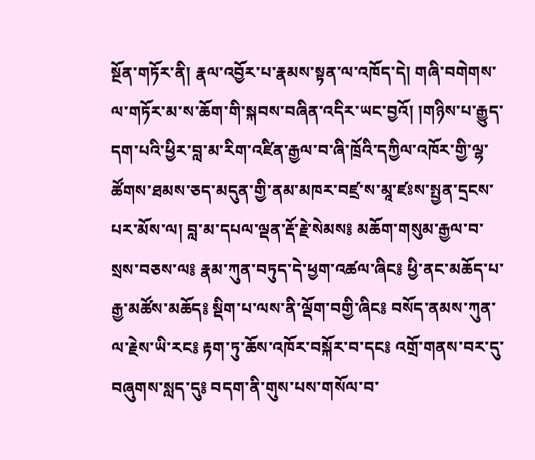སྔོན་གཏོར་ནི། རྣལ་འབྱོར་པ་རྣམས་སྟན་ལ་འཁོད་དེ། གཞི་བགེགས་ལ་གཏོར་མ་ས་ཆོག་གི་སྐབས་བཞིན་འདིར་ཡང་བྱའོ། །གཉིས་པ་རྒྱུད་དག་པའི་ཕྱིར་བླ་མ་རིག་འཛིན་རྒྱལ་བ་ཞི་ཁྲོའི་དཀྱིལ་འཁོར་གྱི་ལྷ་ཚོགས་ཐམས་ཅད་མདུན་གྱི་ནམ་མཁར་བཛྲ་ས་མཱ་ཛཿས་སྤྱན་དྲངས་པར་མོས་ལ། བླ་མ་དཔལ་ལྡན་རྡོ་རྗེ་སེམས༔ མཆོག་གསུམ་རྒྱལ་བ་སྲས་བཅས་ལ༔ རྣམ་ཀུན་བཏུད་དེ་ཕྱག་འཚལ་ཞིང༔ ཕྱི་ནང་མཆོད་པ་རྒྱ་མཚོས་མཆོད༔ སྡིག་པ་ལས་ནི་ལྡོག་བགྱི་ཞིང༔ བསོད་ནམས་ཀུན་ལ་རྗེས་ཡི་རང༔ རྟག་ཏུ་ཆོས་འཁོར་བསྐོར་བ་དང༔ འགྲོ་གནས་བར་དུ་བཞུགས་སླད་དུ༔ བདག་ནི་གུས་པས་གསོལ་བ་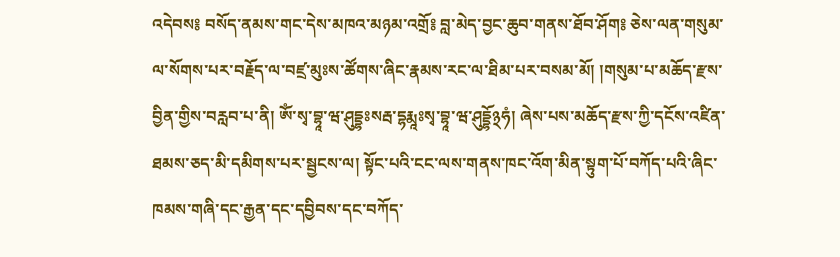འདེབས༔ བསོད་ནམས་གང་དེས་མཁའ་མཉམ་འགྲོ༔ བླ་མེད་བྱང་ཆུབ་གནས་ཐོབ་ཤོག༔ ཅེས་ལན་གསུམ་ལ་སོགས་པར་བརྗོད་ལ་བཛྲ་མུཿས་ཚོགས་ཞིང་རྣམས་རང་ལ་ཐིམ་པར་བསམ་མོ། །གསུམ་པ་མཆོད་རྫས་བྱིན་གྱིས་བརླབ་པ་ནི། ཨོཾ་སྭ་བྷཱ་ཝ་ཤུདྡྷཿསརྦ་དྷརྨཱཿསྭ་བྷཱ་ཝ་ཤུདྡྷོ྅ཧཾ། ཞེས་པས་མཆོད་རྫས་ཀྱི་དངོས་འཛིན་ཐམས་ཅད་མི་དམིགས་པར་སྦྱངས་ལ། སྟོང་པའི་ངང་ལས་གནས་ཁང་འོག་མིན་སྟུག་པོ་བཀོད་པའི་ཞིང་ཁམས་གཞི་དང་རྒྱན་དང་དབྱིབས་དང་བཀོད་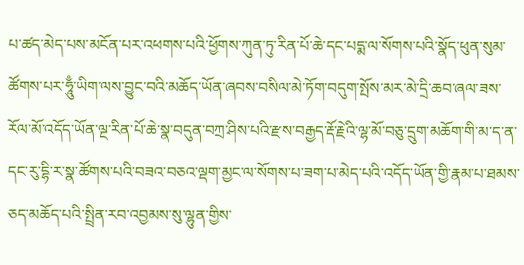པ་ཚད་མེད་པས་མངོན་པར་འཕགས་པའི་ཕྱོགས་ཀུན་ཏུ་རིན་པོ་ཆེ་དང་པདྨ་ལ་སོགས་པའི་སྣོད་ཕུན་སུམ་ཚོགས་པར་ཧཱུྃ་ཡིག་ལས་བྱུང་བའི་མཆོད་ཡོན་ཞབས་བསིལ་མེ་ཏོག་བདུག་སྤོས་མར་མེ་དྲི་ཆབ་ཞལ་ཟས་རོལ་མོ་འདོད་ཡོན་ལྔ་རིན་པོ་ཆེ་སྣ་བདུན་བཀྲ་ཤིས་པའི་རྫས་བརྒྱད་རྡོ་རྗེའི་ལྷ་མོ་བཅུ་དྲུག་མཆོག་གི་མ་ད་ན་དང་རུ་དྷི་ར་སྣ་ཚོགས་པའི་བཟའ་བཅའ་ལྡག་མྱང་ལ་སོགས་པ་ཟག་པ་མེད་པའི་འདོད་ཡོན་གྱི་རྣམ་པ་ཐམས་ཅད་མཆོད་པའི་སྤྲིན་རབ་འབྱམས་སུ་ལྷུན་གྱིས་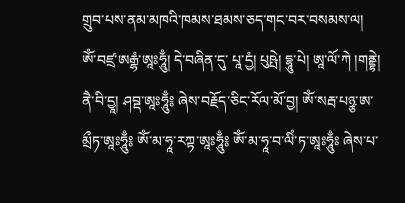གྲུབ་པས་ནམ་མཁའི་ཁམས་ཐམས་ཅད་གང་བར་བསམས་ལ། ཨོཾ་བཛྲ་ཨརྒྷཾ་ཨཱཿཧཱུྃ། དེ་བཞིན་དུ་ པཱ་དྱཾ། པུཥྤེ། དྷཱུ་པེ། ཨཱ་ལོ་ཀེ །གནྡྷེ། ནཻ་བི་དྱཱ། ཤབྡ་ཨཱཿཧཱུྃ༔ ཞེས་བརྗོད་ཅིང་རོལ་མོ་བྱ། ཨོཾ་སརྦ་པཉྩ་ཨ་མྲྀཏ་ཨཱཿཧཱུྃ༔ ཨོཾ་མ་ཧཱ་རཀྟ་ཨཱཿཧཱུྃ༔ ཨོཾ་མ་ཧཱ་བ་ལིཾ་ཏ་ཨཱཿཧཱུྃཿ ཞེས་པ་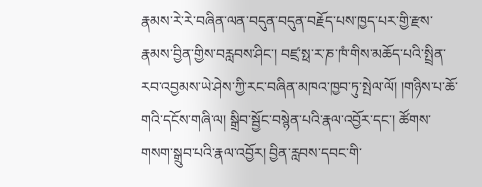རྣམས་རེ་རེ་བཞིན་ལན་བདུན་བདུན་བརྗོད་པས་ཁྱད་པར་གྱི་རྫས་རྣམས་བྱིན་གྱིས་བརླབས་ཤིང་། བཛྲ་སྥ་ར་ཎ་ཁཾ་གིས་མཆོད་པའི་སྤྲིན་རབ་འབྱམས་ཡེ་ཤེས་ཀྱི་རང་བཞིན་མཁའ་ཁྱབ་ཏུ་སྤེལ་ལོ། །གཉིས་པ་ཆོ་གའི་དངོས་གཞི་ལ། སྒྲིབ་སྦྱོང་བསྙེན་པའི་རྣལ་འབྱོར་དང་། ཚོགས་གསག་སྒྲུབ་པའི་རྣལ་འབྱོར། བྱིན་རླབས་དབང་གི་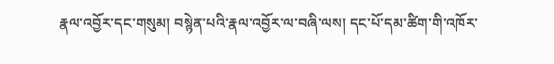རྣལ་འབྱོར་དང་གསུམ། བསྙེན་པའི་རྣལ་འབྱོར་ལ་བཞི་ལས། དང་པོ་དམ་ཚིག་གི་འཁོར་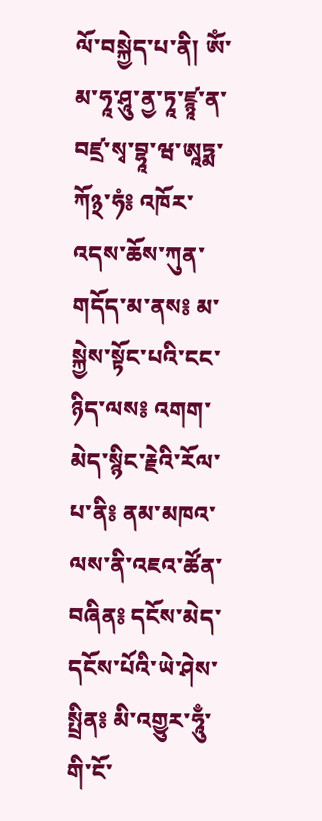ལོ་བསྐྱེད་པ་ནི། ཨོཾ་མ་ཧཱ་ཤཱུ་ནྱ་ཏཱ་ཛྙཱ་ན་བཛྲ་སྭ་བྷཱ་ཝ་ཨཱཏྨ་ཀོ྅་ཧཾ༔ འཁོར་འདས་ཆོས་ཀུན་གདོད་མ་ནས༔ མ་སྐྱེས་སྟོང་པའི་ངང་ཉིད་ལས༔ འགག་མེད་སྙིང་རྗེའི་རོལ་པ་ནི༔ ནམ་མཁའ་ལས་ནི་འཇའ་ཚོན་བཞིན༔ དངོས་མེད་དངོས་པོའི་ཡེ་ཤེས་སྤྲིན༔ མི་འགྱུར་ཧཱུྃ་གི་ངོ་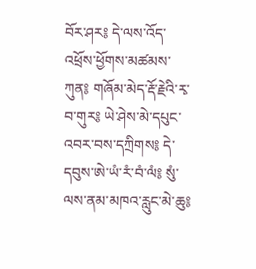བོར་ཤར༔ དེ་ལས་འོད་འཕྲོས་ཕྱོགས་མཚམས་ཀུན༔ གཞོམ་མེད་རྡོ་རྗེའི་རྭ་བ་གུར༔ ཡེ་ཤེས་མེ་དཔུང་འབར་བས་དཀྲིགས༔ དེ་དབུས་ཨེ་ཡཾ་རཾ་བཾ་ལཾ༔ སུཾ་ལས་ནམ་མཁའ་རླུང་མེ་ཆུ༔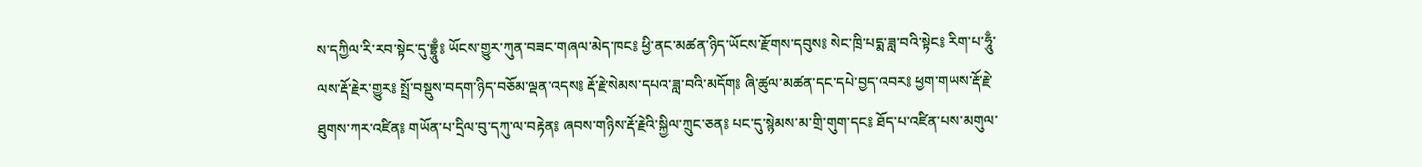ས་དཀྱིལ་རི་རབ་སྟེང་དུ་བྷྲཱུྃ༔ ཡོངས་གྱུར་ཀུན་བཟང་གཞལ་མེད་ཁང༔ ཕྱི་ནང་མཚན་ཉིད་ཡོངས་རྫོགས་དབུས༔ སེང་ཁྲི་པདྨ་ཟླ་བའི་སྟེང༔ རིག་པ་ཧཱུྃ་ལས་རྡོ་རྗེར་གྱུར༔ སྤྲོ་བསྡུས་བདག་ཉིད་བཅོམ་ལྡན་འདས༔ རྡོ་རྗེ་སེམས་དཔའ་ཟླ་བའི་མདོག༔ ཞི་ཚུལ་མཚན་དང་དཔེ་བྱད་འབར༔ ཕྱག་གཡས་རྡོ་རྗེ་ཐུགས་ཀར་འཛིན༔ གཡོན་པ་དྲིལ་བུ་དཀུ་ལ་བརྟེན༔ ཞབས་གཉིས་རྡོ་རྗེའི་སྐྱིལ་ཀྲུང་ཅན༔ པང་དུ་སྙེམས་མ་གྲི་གུག་དང༔ ཐོད་པ་འཛིན་པས་མགུལ་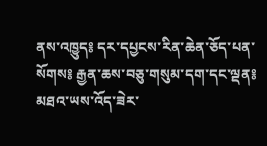ནས་འཁྱུད༔ དར་དཔྱངས་རིན་ཆེན་ཅོད་པན་སོགས༔ རྒྱན་ཆས་བཅུ་གསུམ་དག་དང་ལྡན༔ མཐའ་ཡས་འོད་ཟེར་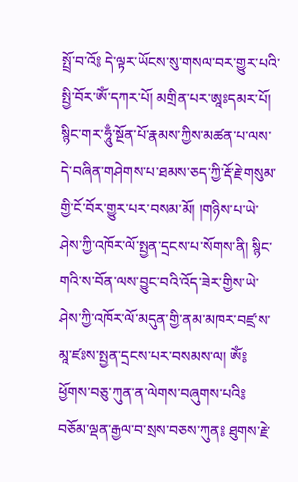སྤྲོ་བ་འོ༔ དེ་ལྟར་ཡོངས་སུ་གསལ་བར་གྱུར་པའི་སྤྱི་བོར་ཨོཾ་དཀར་པོ། མགྲིན་པར་ཨཱཿདམར་པོ། སྙིང་གར་ཧཱུྃ་སྔོན་པོ་རྣམས་ཀྱིས་མཚན་པ་ལས་དེ་བཞིན་གཤེགས་པ་ཐམས་ཅད་ཀྱི་རྡོ་རྗེ་གསུམ་གྱི་ངོ་བོར་གྱུར་པར་བསམ་མོ། །གཉིས་པ་ཡེ་ཤེས་ཀྱི་འཁོར་ལོ་སྤྱན་དྲངས་པ་སོགས་ནི། སྙིང་གའི་ས་བོན་ལས་བྱུང་བའི་འོད་ཟེར་གྱིས་ཡེ་ཤེས་ཀྱི་འཁོར་ལོ་མདུན་གྱི་ནམ་མཁར་བཛྲ་ས་མཱ་ཛཿས་སྤྱན་དྲངས་པར་བསམས་ལ། ཨོཾ༔ ཕྱོགས་བཅུ་ཀུན་ན་ལེགས་བཞུགས་པའི༔ བཅོམ་ལྡན་རྒྱལ་བ་སྲས་བཅས་ཀུན༔ ཐུགས་རྗེ་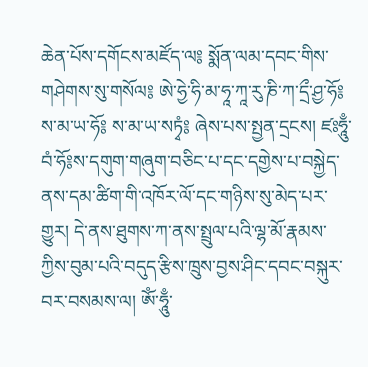ཆེན་པོས་དགོངས་མཛོད་ལ༔ སྨོན་ལམ་དབང་གིས་གཤེགས་སུ་གསོལ༔ ཨེ་ཧྱེ་ཧི་མ་ཧཱ་ཀཱ་རུ་ཎི་ཀ་དྲྀ་ཤྱ་ཧོ༔ ས་མ་ཡ་ཧོ༔ ས་མ་ཡ་སཏྭཾ༔ ཞེས་པས་སྤྱན་དྲངས། ཛཿཧཱུྃ་བཾ་ཧོ༔ས་དགུག་གཞུག་བཅིང་པ་དང་དགྱེས་པ་བསྐྱེད་ནས་དམ་ཚིག་གི་འཁོར་ལོ་དང་གཉིས་སུ་མེད་པར་གྱུར། དེ་ནས་ཐུགས་ཀ་ནས་སྤྲུལ་པའི་ལྷ་མོ་རྣམས་ཀྱིས་བུམ་པའི་བདུད་རྩིས་ཁྲུས་བྱས་ཤིང་དབང་བསྐུར་བར་བསམས་ལ། ཨོཾ་ཧཱུྃ་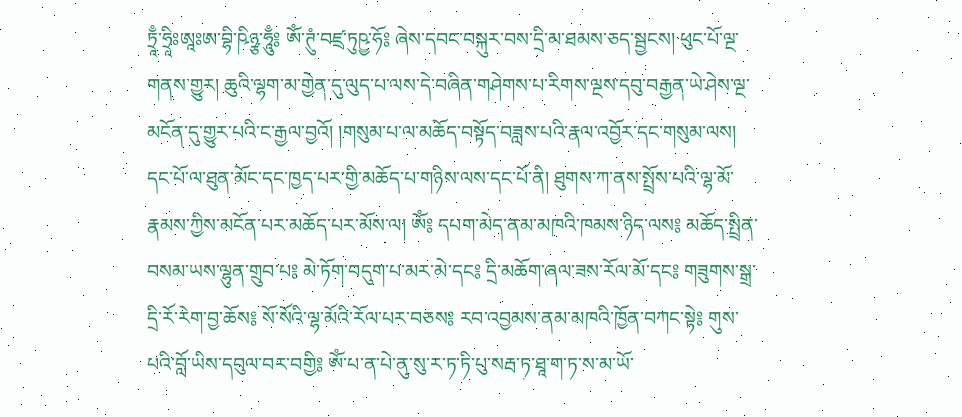ཏྲཱྃ་ཧྲཱིཿཨཱཿཨ་བྷི་ཥིཉྩ་ཧཱུྃ༔ ཨོཾ་ཊུཾ་བཛྲ་ཏུཥྱ་ཧོ༔ ཞེས་དབང་བསྐུར་བས་དྲི་མ་ཐམས་ཅད་སྦྱངས། ཕུང་པོ་ལྔ་གནས་གྱུར། ཆུའི་ལྷག་མ་གྱེན་དུ་ལུད་པ་ལས་དེ་བཞིན་གཤེགས་པ་རིགས་ལྔས་དབུ་བརྒྱན་ཡེ་ཤེས་ལྔ་མངོན་དུ་གྱུར་པའི་ང་རྒྱལ་བྱའོ། །གསུམ་པ་ལ་མཆོད་བསྟོད་བཟླས་པའི་རྣལ་འབྱོར་དང་གསུམ་ལས། དང་པོ་ལ་ཐུན་མོང་དང་ཁྱད་པར་གྱི་མཆོད་པ་གཉིས་ལས་དང་པོ་ནི། ཐུགས་ཀ་ནས་སྤྲོས་པའི་ལྷ་མོ་རྣམས་ཀྱིས་མངོན་པར་མཆོད་པར་མོས་ལ། ཨོཾ༔ དཔག་མེད་ནམ་མཁའི་ཁམས་ཉིད་ལས༔ མཆོད་སྤྲིན་བསམ་ཡས་ལྷུན་གྲུབ་པ༔ མེ་ཏོག་བདུག་པ་མར་མེ་དང༔ དྲི་མཆོག་ཞལ་ཟས་རོལ་མོ་དང༔ གཟུགས་སྒྲ་དྲི་རོ་རེག་བྱ་ཆོས༔ སོ་སོའི་ལྷ་མོའི་རོལ་པར་བཅས༔ རབ་འབྱམས་ནམ་མཁའི་ཁྱོན་བཀང་སྟེ༔ གུས་པའི་བློ་ཡིས་དབུལ་བར་བགྱི༔ ཨོཾ་པ་ན་པེ་ནུ་སུ་ར་ཏ་ཏི་པུ་སརྦ་ཏ་ཐཱ་ག་ཏ་ས་མ་ཡོ་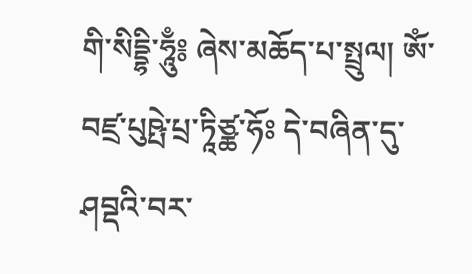གི་སིདྡྷི་ཧཱུྃ༔ ཞེས་མཆོད་པ་སྤྲུལ། ཨོཾ་བཛྲ་པུཥྤེ་པྲ་ཏཱིཙྪ་ཧོཿ དེ་བཞིན་དུ་ཤབྡའི་བར་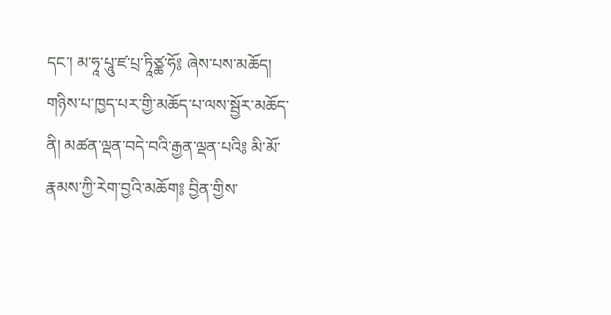དང་། མ་ཧཱ་པཱུ་ཛ་པྲ་ཏཱིཙྪ་ཧོ༔ ཞེས་པས་མཆོད། གཉིས་པ་ཁྱད་པར་གྱི་མཆོད་པ་ལས་སྦྱོར་མཆོད་ནི། མཚན་ལྡན་བདེ་བའི་རྒྱན་ལྡན་པའི༔ མི་མོ་རྣམས་ཀྱི་རེག་བྱའི་མཆོག༔ བྱིན་གྱིས་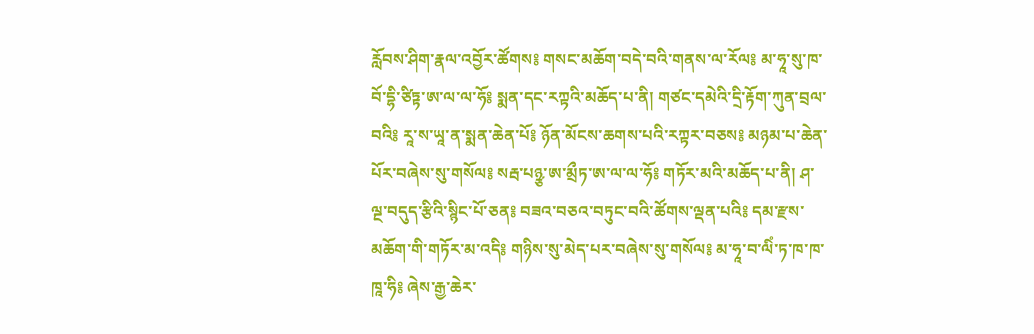རློབས་ཤིག་རྣལ་འབྱོར་ཚོགས༔ གསང་མཆོག་བདེ་བའི་གནས་ལ་རོལ༔ མ་ཧཱ་སུ་ཁ་བོ་དྷི་ཙིཏྟ་ཨ་ལ་ལ་ཧོ༔ སྨན་དང་རཀྟའི་མཆོད་པ་ནི། གཙང་དམེའི་དྲི་རྟོག་ཀུན་བྲལ་བའི༔ རཱ་ས་ཡཱ་ན་སྨན་ཆེན་པོ༔ ཉོན་མོངས་ཆགས་པའི་རཀྟར་བཅས༔ མཉམ་པ་ཆེན་པོར་བཞེས་སུ་གསོལ༔ སརྦ་པཉྩ་ཨ་མྲྀཏ་ཨ་ལ་ལ་ཧོ༔ གཏོར་མའི་མཆོད་པ་ནི། ཤ་ལྔ་བདུད་རྩིའི་སྙིང་པོ་ཅན༔ བཟའ་བཅའ་བཏུང་བའི་ཚོགས་ལྡན་པའི༔ དམ་རྫས་མཆོག་གི་གཏོར་མ་འདི༔ གཉིས་སུ་མེད་པར་བཞེས་སུ་གསོལ༔ མ་ཧཱ་བ་ལིཾ་ཏ་ཁ་ཁ་ཁཱ་ཧི༔ ཞེས་རྒྱ་ཆེར་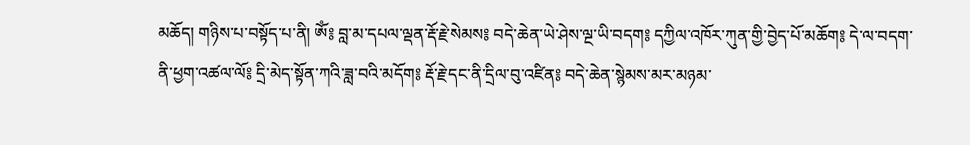མཆོད། གཉིས་པ་བསྟོད་པ་ནི། ཨོཾ༔ བླ་མ་དཔལ་ལྡན་རྡོ་རྗེ་སེམས༔ བདེ་ཆེན་ཡེ་ཤེས་ལྔ་ཡི་བདག༔ དཀྱིལ་འཁོར་ཀུན་གྱི་བྱེད་པོ་མཆོག༔ དེ་ལ་བདག་ནི་ཕྱག་འཚལ་ལོ༔ དྲི་མེད་སྟོན་ཀའི་ཟླ་བའི་མདོག༔ རྡོ་རྗེ་དང་ནི་དྲིལ་བུ་འཛིན༔ བདེ་ཆེན་སྙེམས་མར་མཉམ་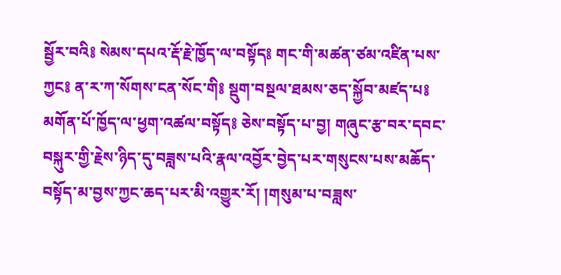སྦྱོར་བའི༔ སེམས་དཔའ་རྡོ་རྗེ་ཁྱོད་ལ་བསྟོད༔ གང་གི་མཚན་ཙམ་འཛིན་པས་ཀྱང༔ ན་ར་ཀ་སོགས་ངན་སོང་གི༔ སྡུག་བསྔལ་ཐམས་ཅད་སྐྱོབ་མཛད་པ༔ མགོན་པོ་ཁྱོད་ལ་ཕྱག་འཚལ་བསྟོད༔ ཅེས་བསྟོད་པ་བྱ། གཞུང་རྩ་བར་དབང་བསྐུར་གྱི་རྗེས་ཉིད་དུ་བཟླས་པའི་རྣལ་འབྱོར་བྱེད་པར་གསུངས་པས་མཆོད་བསྟོད་མ་བྱས་ཀྱང་ཆད་པར་མི་འགྱུར་རོ། །གསུམ་པ་བཟླས་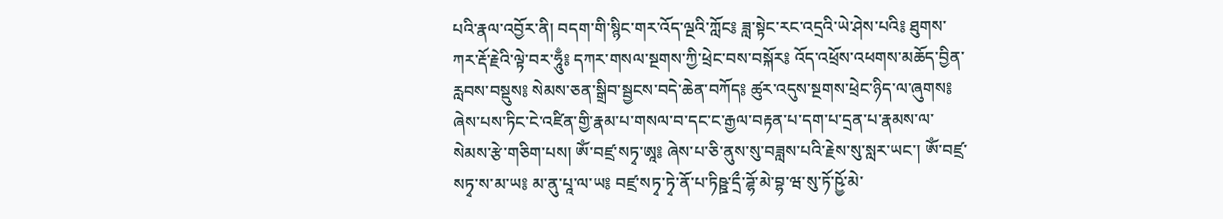པའི་རྣལ་འབྱོར་ནི། བདག་གི་སྙིང་གར་འོད་ལྔའི་ཀློང༔ ཟླ་སྟེང་རང་འདྲའི་ཡེ་ཤེས་པའི༔ ཐུགས་ཀར་རྡོ་རྗེའི་ལྟེ་བར་ཧཱུྃ༔ དཀར་གསལ་སྔགས་ཀྱི་ཕྲེང་བས་བསྐོར༔ འོད་འཕྲོས་འཕགས་མཆོད་བྱིན་རླབས་བསྡུས༔ སེམས་ཅན་སྒྲིབ་སྦྱངས་བདེ་ཆེན་བཀོད༔ ཚུར་འདུས་སྔགས་ཕྲེང་ཉིད་ལ་ཞུགས༔ ཞེས་པས་ཏིང་ངེ་འཛིན་གྱི་རྣམ་པ་གསལ་བ་དང་ང་རྒྱལ་བརྟན་པ་དག་པ་དྲན་པ་རྣམས་ལ་སེམས་རྩེ་གཅིག་པས། ཨོཾ་བཛྲ་སཏྭ་ཨཱ༔ ཞེས་པ་ཅི་ནུས་སུ་བཟླས་པའི་རྗེས་སུ་སླར་ཡང་། ཨོཾ་བཛྲ་སཏྭ་ས་མ་ཡ༔ མ་ནུ་པཱ་ལ་ཡ༔ བཛྲ་སཏྭ་ཏྭེ་ནོ་པ་ཏིཥྛ་དྲྀ་ཌྷོ་མེ་བྷ་ཝ་སུ་ཏོ་ཥྱོ་མེ་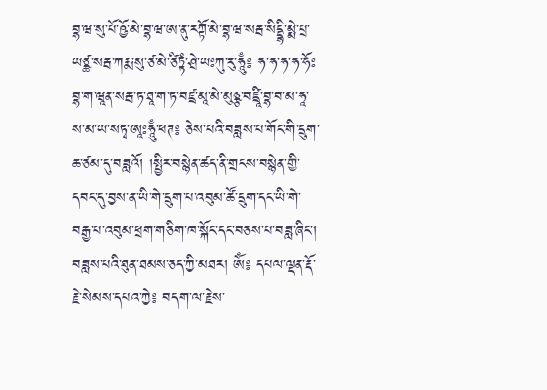བྷ་ཝ་སུ་པོ་ཥྱོ་མེ་བྷ་ཝ་ཨ་ནུ་རཀྟོ་མེ་བྷ་ཝ་སརྦ་སིདྡྷི་མྨེ་པྲ་ཡཙྪ་སརྦ་ཀརྨ་སུ་ཙ་མེ་ཙིཏྟཾ་ཤྲེ་ཡཿཀུ་རུ་ཧཱུྃ༔ ཧ་ཧ་ཧ་ཧ་ཧོཿ བྷ་ག་ཝཱན་སརྦ་ཏ་ཐཱ་ག་ཏ་བཛྲ་མཱ་མེ་མུཉྩ་བཛྲཱི་བྷ་བ་མ་ཧཱ་ས་མ་ཡ་སཏྭ་ཨཱཿཧཱུྃ་ཕཊ༔ ཅེས་པའི་བཟླས་པ་གོང་གི་དྲུག་ཆ་ཙམ་དུ་བཟླའོ། །སྤྱིར་བསྙེན་ཚད་ནི་གྲངས་བསྙེན་གྱི་དབང་དུ་བྱས་ན་ཡི་གེ་དྲུག་པ་འབུམ་ཚོ་དྲུག་དང་ཡི་གེ་བརྒྱ་པ་འབུམ་ཕྲག་གཅིག་ཁ་སྐོང་དང་བཅས་པ་བཟླ་ཞིང་། བཟླས་པའི་ཐུན་ཐམས་ཅད་ཀྱི་མཐར། ཨོཾ༔ དཔལ་ལྡན་རྡོ་རྗེ་སེམས་དཔའ་ཀྱེ༔ བདག་ལ་རྗེས་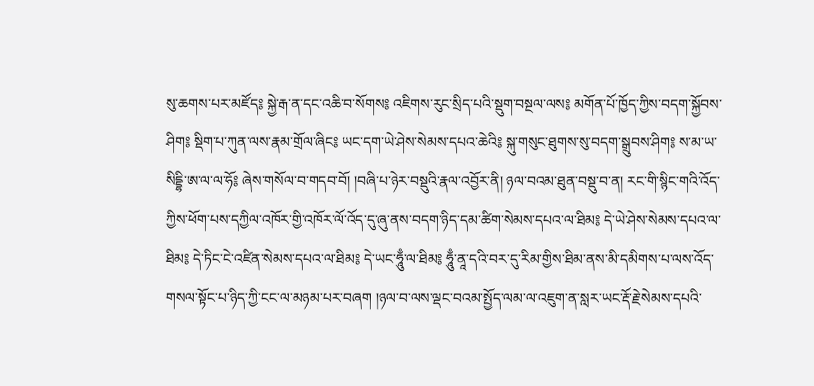སུ་ཆགས་པར་མཛོད༔ སྐྱེ་རྒ་ན་དང་འཆི་བ་སོགས༔ འཇིགས་རུང་སྲིད་པའི་སྡུག་བསྔལ་ལས༔ མགོན་པོ་ཁྱོད་ཀྱིས་བདག་སྐྱོབས་ཤིག༔ སྡིག་པ་ཀུན་ལས་རྣམ་གྲོལ་ཞིང༔ ཡང་དག་ཡེ་ཤེས་སེམས་དཔའ་ཆེའི༔ སྐུ་གསུང་ཐུགས་སུ་བདག་སྒྲུབས་ཤིག༔ ས་མ་ཡ་སིདྡྷི་ཨ་ལ་ལ་ཧོ༔ ཞེས་གསོལ་བ་གདབ་བོ། །བཞི་པ་ཉེར་བསྡུའི་རྣལ་འབྱོར་ནི། ཉལ་བའམ་ཐུན་བསྡུ་བ་ན། རང་གི་སྙིང་གའི་འོད་ཀྱིས་ཕོག་པས་དཀྱིལ་འཁོར་གྱི་འཁོར་ལོ་འོད་དུ་ཞུ་ནས་བདག་ཉིད་དམ་ཚིག་སེམས་དཔའ་ལ་ཐིམ༔ དེ་ཡེ་ཤེས་སེམས་དཔའ་ལ་ཐིམ༔ དེ་ཏིང་ངེ་འཛིན་སེམས་དཔའ་ལ་ཐིམ༔ དེ་ཡང་ཧཱུྃ་ལ་ཐིམ༔ ཧཱུྃ་ནཱ་དའི་བར་དུ་རིམ་གྱིས་ཐིམ་ནས་མི་དམིགས་པ་ལས་འོད་གསལ་སྟོང་པ་ཉིད་ཀྱི་ངང་ལ་མཉམ་པར་བཞག །ཉལ་བ་ལས་ལྡང་བའམ་སྤྱོད་ལམ་ལ་འཇུག་ན་སླར་ཡང་རྡོ་རྗེ་སེམས་དཔའི་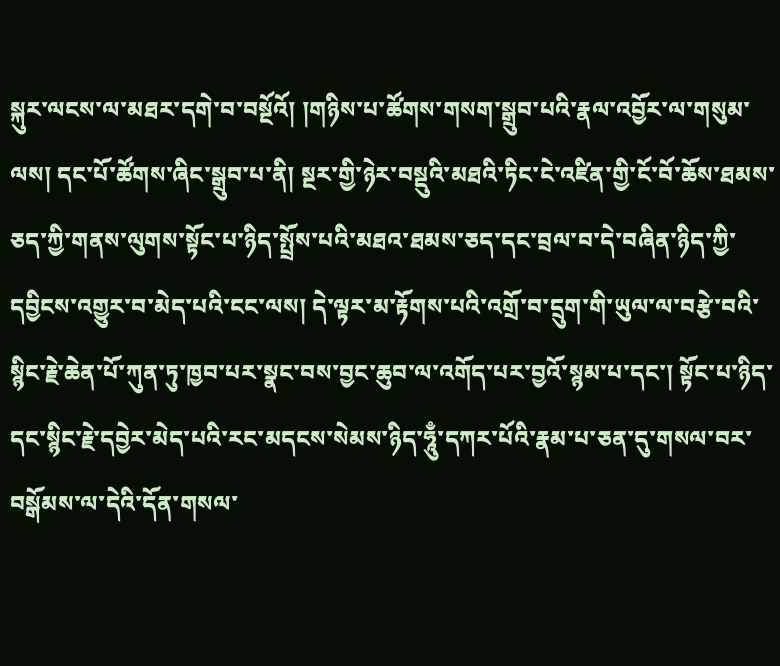སྐུར་ལངས་ལ་མཐར་དགེ་བ་བསྔོའོ། །གཉིས་པ་ཚོགས་གསག་སྒྲུབ་པའི་རྣལ་འབྱོར་ལ་གསུམ་ལས། དང་པོ་ཚོགས་ཞིང་སྒྲུབ་པ་ནི། སྔར་གྱི་ཉེར་བསྡུའི་མཐའི་ཏིང་ངེ་འཛིན་གྱི་ངོ་བོ་ཆོས་ཐམས་ཅད་ཀྱི་གནས་ལུགས་སྟོང་པ་ཉིད་སྤྲོས་པའི་མཐའ་ཐམས་ཅད་དང་བྲལ་བ་དེ་བཞིན་ཉིད་ཀྱི་དབྱིངས་འགྱུར་བ་མེད་པའི་ངང་ལས། དེ་ལྟར་མ་རྟོགས་པའི་འགྲོ་བ་དྲུག་གི་ཡུལ་ལ་བརྩེ་བའི་སྙིང་རྗེ་ཆེན་པོ་ཀུན་ཏུ་ཁྱབ་པར་སྣང་བས་བྱང་ཆུབ་ལ་འགོད་པར་བྱའོ་སྙམ་པ་དང་། སྟོང་པ་ཉིད་དང་སྙིང་རྗེ་དབྱེར་མེད་པའི་རང་མདངས་སེམས་ཉིད་ཧཱུྃ་དཀར་པོའི་རྣམ་པ་ཅན་དུ་གསལ་བར་བསྒོམས་ལ་དེའི་དོན་གསལ་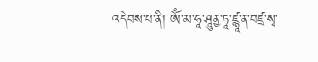འདེབས་པ་ནི། ཨོཾ་མ་ཧཱ་ཤཱུནྱ་ཏཱ་ཛྙཱ་ན་བཛྲ་སྭ་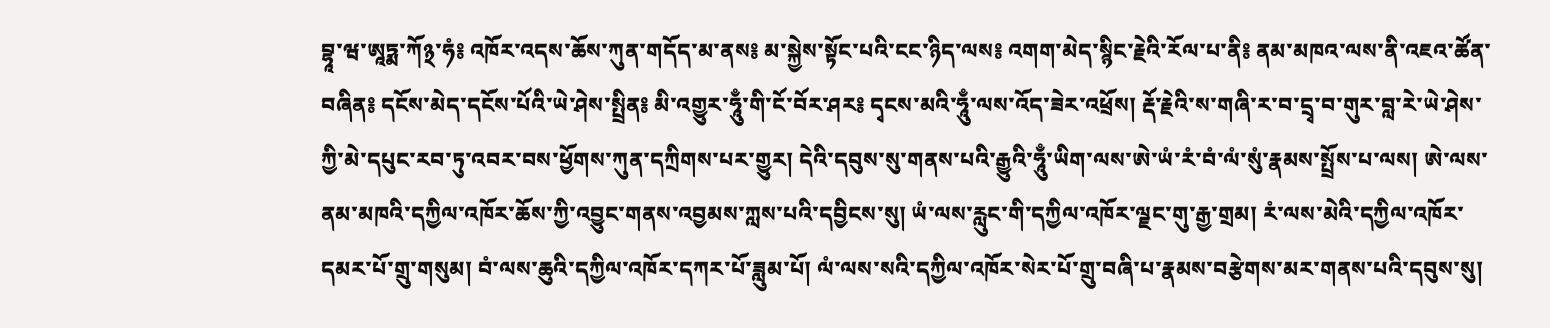བྷཱ་ཝ་ཨཱཏྨ་ཀོ྅་ཧཾ༔ འཁོར་འདས་ཆོས་ཀུན་གདོད་མ་ནས༔ མ་སྐྱེས་སྟོང་པའི་ངང་ཉིད་ལས༔ འགག་མེད་སྙིང་རྗེའི་རོལ་པ་ནི༔ ནམ་མཁའ་ལས་ནི་འཇའ་ཚོན་བཞིན༔ དངོས་མེད་དངོས་པོའི་ཡེ་ཤེས་སྤྲིན༔ མི་འགྱུར་ཧཱུྃ་གི་ངོ་བོར་ཤར༔ དྭངས་མའི་ཧཱུྃ་ལས་འོད་ཟེར་འཕྲོས། རྡོ་རྗེའི་ས་གཞི་ར་བ་དྲྭ་བ་གུར་བླ་རེ་ཡེ་ཤེས་ཀྱི་མེ་དཔུང་རབ་ཏུ་འབར་བས་ཕྱོགས་ཀུན་དཀྲིགས་པར་གྱུར། དེའི་དབུས་སུ་གནས་པའི་རྒྱུའི་ཧཱུྃ་ཡིག་ལས་ཨེ་ཡཾ་རཾ་བཾ་ལཾ་སུཾ་རྣམས་སྤྲོས་པ་ལས། ཨེ་ལས་ནམ་མཁའི་དཀྱིལ་འཁོར་ཆོས་ཀྱི་འབྱུང་གནས་འབྱམས་ཀླས་པའི་དབྱིངས་སུ། ཡཾ་ལས་རླུང་གི་དཀྱིལ་འཁོར་ལྗང་གུ་རྒྱ་གྲམ། རཾ་ལས་མེའི་དཀྱིལ་འཁོར་དམར་པོ་གྲུ་གསུམ། བཾ་ལས་ཆུའི་དཀྱིལ་འཁོར་དཀར་པོ་ཟླུམ་པོ། ལཾ་ལས་སའི་དཀྱིལ་འཁོར་སེར་པོ་གྲུ་བཞི་པ་རྣམས་བརྩེགས་མར་གནས་པའི་དབུས་སུ།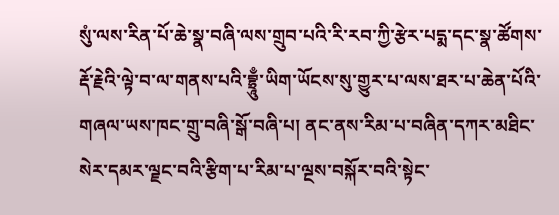སུཾ་ལས་རིན་པོ་ཆེ་སྣ་བཞི་ལས་གྲུབ་པའི་རི་རབ་ཀྱི་རྩེར་པདྨ་དང་སྣ་ཚོགས་རྡོ་རྗེའི་ལྟེ་བ་ལ་གནས་པའི་བྷྲཱུྃ་ཡིག་ཡོངས་སུ་གྱུར་པ་ལས་ཐར་པ་ཆེན་པོའི་གཞལ་ཡས་ཁང་གྲུ་བཞི་སྒོ་བཞི་པ། ནང་ནས་རིམ་པ་བཞིན་དཀར་མཐིང་སེར་དམར་ལྗང་བའི་རྩིག་པ་རིམ་པ་ལྔས་བསྐོར་བའི་སྟེང་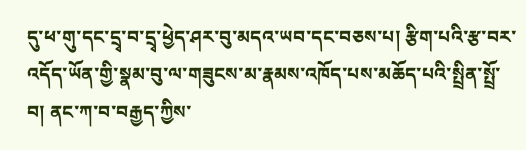དུ་ཕ་གུ་དང་དྲྭ་བ་དྲྭ་ཕྱེད་ཤར་བུ་མདའ་ཡབ་དང་བཅས་པ། རྩིག་པའི་རྩ་བར་འདོད་ཡོན་གྱི་སྣམ་བུ་ལ་གཟུངས་མ་རྣམས་འཁོད་པས་མཆོད་པའི་སྤྲིན་སྤྲོ་བ། ནང་ཀ་བ་བརྒྱད་ཀྱིས་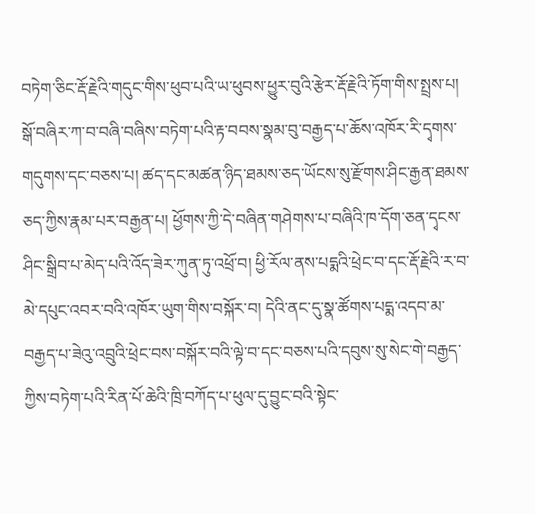བཏེག་ཅིང་རྡོ་རྗེའི་གདུང་གིས་ཕུབ་པའི་ཡ་ཕུབས་ཕྱུར་བུའི་རྩེར་རྡོ་རྗེའི་ཏོག་གིས་སྤྲས་པ། སྒོ་བཞིར་ཀ་བ་བཞི་བཞིས་བཏེག་པའི་རྟ་བབས་སྣམ་བུ་བརྒྱད་པ་ཆོས་འཁོར་རི་དྭགས་གདུགས་དང་བཅས་པ། ཚད་དང་མཚན་ཉིད་ཐམས་ཅད་ཡོངས་སུ་རྫོགས་ཤིང་རྒྱན་ཐམས་ཅད་ཀྱིས་རྣམ་པར་བརྒྱན་པ། ཕྱོགས་ཀྱི་དེ་བཞིན་གཤེགས་པ་བཞིའི་ཁ་དོག་ཅན་དྭངས་ཤིང་སྒྲིབ་པ་མེད་པའི་འོད་ཟེར་ཀུན་ཏུ་འཕྲོ་བ། ཕྱི་རོལ་ནས་པདྨའི་ཕྲེང་བ་དང་རྡོ་རྗེའི་ར་བ་མེ་དཔུང་འབར་བའི་འཁོར་ཡུག་གིས་བསྐོར་བ། དེའི་ནང་དུ་སྣ་ཚོགས་པདྨ་འདབ་མ་བརྒྱད་པ་ཟེའུ་འབྲུའི་ཕྲེང་བས་བསྐོར་བའི་ལྟེ་བ་དང་བཅས་པའི་དབུས་སུ་སེང་གེ་བརྒྱད་ཀྱིས་བཏེག་པའི་རིན་པོ་ཆེའི་ཁྲི་བཀོད་པ་ཕུལ་དུ་བྱུང་བའི་སྟེང་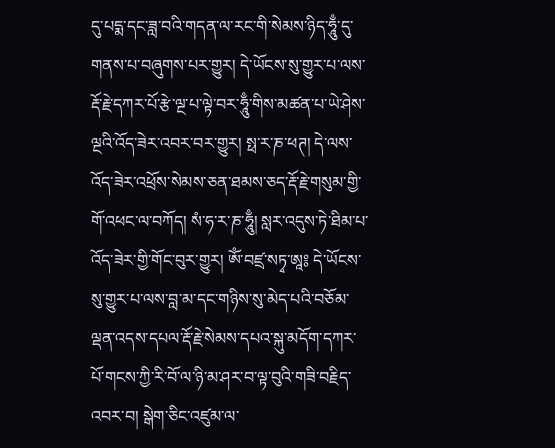དུ་པདྨ་དང་ཟླ་བའི་གདན་ལ་རང་གི་སེམས་ཉིད་ཧཱུྃ་དུ་གནས་པ་བཞུགས་པར་གྱུར། དེ་ཡོངས་སུ་གྱུར་པ་ལས་རྡོ་རྗེ་དཀར་པོ་རྩེ་ལྔ་པ་ལྟེ་བར་ཧཱུྃ་གིས་མཚན་པ་ཡེ་ཤེས་ལྔའི་འོད་ཟེར་འབར་བར་གྱུར། སྥ་ར་ཎ་ཕཊ། དེ་ལས་འོད་ཟེར་འཕྲོས་སེམས་ཅན་ཐམས་ཅད་རྡོ་རྗེ་གསུམ་གྱི་གོ་འཕང་ལ་བཀོད། སཾ་ཧ་ར་ཎ་ཧཱུྃ། སླར་འདུས་ཏེ་ཐིམ་པ་འོད་ཟེར་གྱི་གོང་བུར་གྱུར། ཨོཾ་བཛྲ་སཏྭ་ཨཱ༔ དེ་ཡོངས་སུ་གྱུར་པ་ལས་བླ་མ་དང་གཉིས་སུ་མེད་པའི་བཅོམ་ལྡན་འདས་དཔལ་རྡོ་རྗེ་སེམས་དཔའ་སྐུ་མདོག་དཀར་པོ་གངས་ཀྱི་རི་བོ་ལ་ཉི་མ་ཤར་བ་ལྟ་བུའི་གཟི་བརྗིད་འབར་བ། སྒེག་ཅིང་འཛུམ་ལ་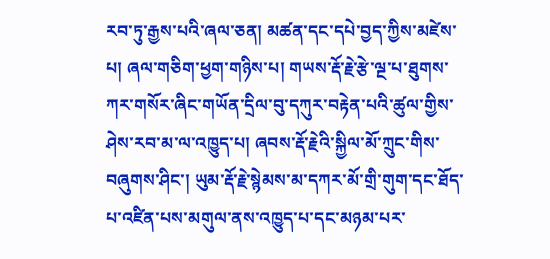རབ་ཏུ་རྒྱས་པའི་ཞལ་ཅན། མཚན་དང་དཔེ་བྱད་ཀྱིས་མཛེས་པ། ཞལ་གཅིག་ཕྱག་གཉིས་པ། གཡས་རྡོ་རྗེ་རྩེ་ལྔ་པ་ཐུགས་ཀར་གསོར་ཞིང་གཡོན་དྲིལ་བུ་དཀུར་བརྟེན་པའི་ཚུལ་གྱིས་ཤེས་རབ་མ་ལ་འཁྱུད་པ། ཞབས་རྡོ་རྗེའི་སྐྱིལ་མོ་ཀྲུང་གིས་བཞུགས་ཤིང་། ཡུམ་རྡོ་རྗེ་སྙེམས་མ་དཀར་མོ་གྲི་གུག་དང་ཐོད་པ་འཛིན་པས་མགུལ་ནས་འཁྱུད་པ་དང་མཉམ་པར་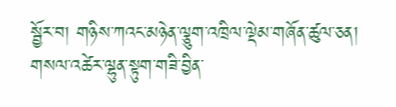སྦྱོར་བ། གཉིས་ཀའང་མཉེན་ལྕུག་འཁྲིལ་ལྡེམ་གཞོན་ཚུལ་ཅན། གསལ་འཚེར་ལྷུན་སྟུག་གཟི་བྱིན་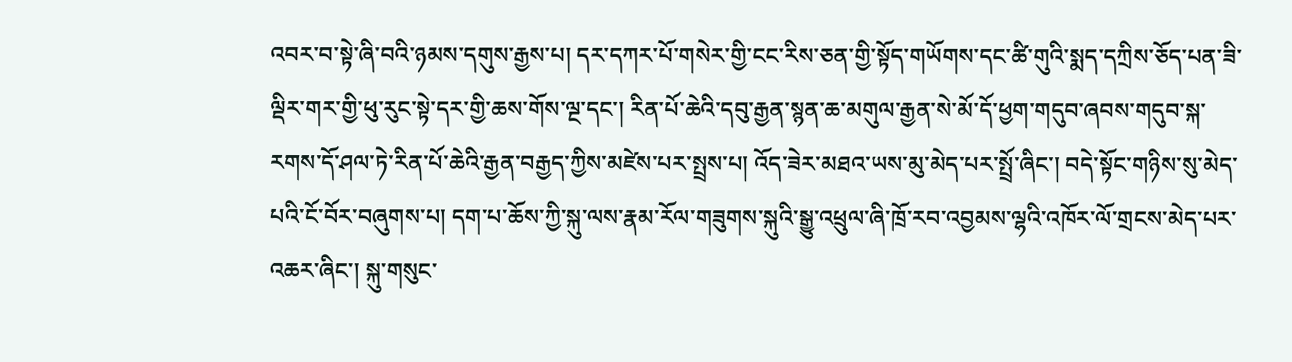འབར་བ་སྟེ་ཞི་བའི་ཉམས་དགུས་རྒྱས་པ། དར་དཀར་པོ་གསེར་གྱི་ངང་རིས་ཅན་གྱི་སྟོད་གཡོགས་དང་ཚི་གུའི་སྨད་དཀྲིས་ཅོད་པན་ཟི་ལྡིར་གར་གྱི་ཕུ་རུང་སྟེ་དར་གྱི་ཆས་གོས་ལྔ་དང་། རིན་པོ་ཆེའི་དབུ་རྒྱན་སྙན་ཆ་མགུལ་རྒྱན་སེ་མོ་དོ་ཕྱག་གདུབ་ཞབས་གདུབ་སྐ་རགས་དོ་ཤལ་ཏེ་རིན་པོ་ཆེའི་རྒྱན་བརྒྱད་ཀྱིས་མཛེས་པར་སྤྲས་པ། འོད་ཟེར་མཐའ་ཡས་མུ་མེད་པར་སྤྲོ་ཞིང་། བདེ་སྟོང་གཉིས་སུ་མེད་པའི་ངོ་བོར་བཞུགས་པ། དག་པ་ཆོས་ཀྱི་སྐུ་ལས་རྣམ་རོལ་གཟུགས་སྐུའི་སྒྱུ་འཕྲུལ་ཞི་ཁྲོ་རབ་འབྱམས་ལྷའི་འཁོར་ལོ་གྲངས་མེད་པར་འཆར་ཞིང་། སྐུ་གསུང་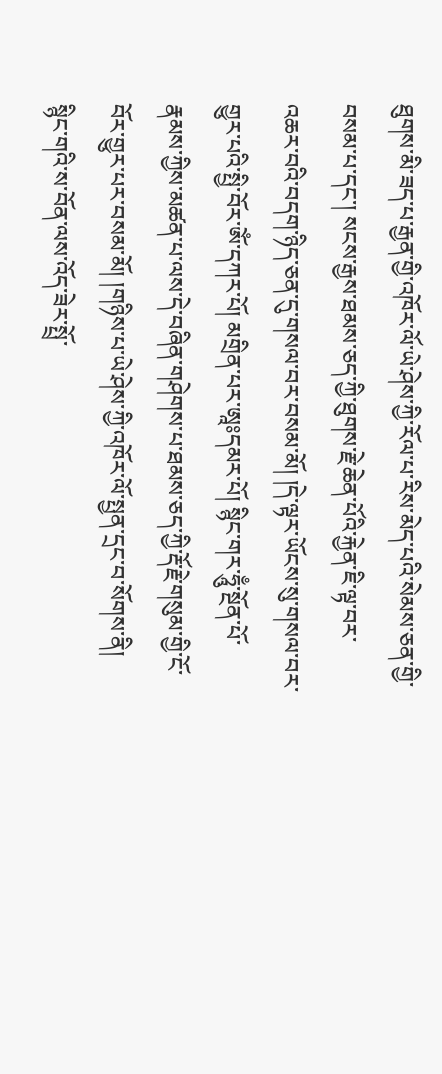ཐུགས་མི་ཟད་པ་རྒྱན་གྱི་འཁོར་ལོ་ཡེ་ཤེས་ཀྱི་རོལ་པ་རིས་མེད་པའི་སེམས་ཅན་གྱི་བསམ་པ་དང་། སངས་རྒྱས་ཐམས་ཅད་ཀྱི་ཐུགས་རྗེ་ཆེན་པོའི་རྐྱེན་ཇི་ལྟ་བར་འཆར་བའི་བདག་ཉིད་ཅན་དུ་གསལ་བར་བསམ་མོ། །དེ་ལྟར་ཡོངས་སུ་གསལ་བར་གྱུར་པའི་སྤྱི་བོར་ཨོཾ་དཀར་པོ། མགྲིན་པར་ཨཱཿདམར་པོ། སྙིང་གར་ཧཱུྃ་སྔོན་པོ་རྣམས་ཀྱིས་མཚན་པ་ལས་དེ་བཞིན་གཤེགས་པ་ཐམས་ཅད་ཀྱི་རྡོ་རྗེ་གསུམ་གྱི་ངོ་བོར་གྱུར་པར་བསམ་མོ། །གཉིས་པ་ཡེ་ཤེས་ཀྱི་འཁོར་ལོ་སྤྱན་དྲང་བ་སོགས་ནི། སྙིང་གའི་ས་བོན་ལས་འོད་ཟེར་སྤྲོ་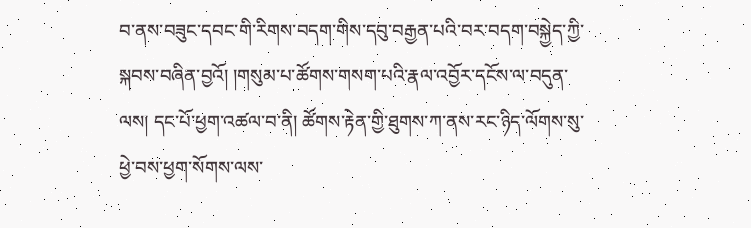བ་ནས་བཟུང་དབང་གི་རིགས་བདག་གིས་དབུ་བརྒྱན་པའི་བར་བདག་བསྐྱེད་ཀྱི་སྐབས་བཞིན་བྱའོ། །གསུམ་པ་ཚོགས་གསག་པའི་རྣལ་འབྱོར་དངོས་ལ་བདུན་ལས། དང་པོ་ཕྱག་འཚལ་བ་ནི། ཚོགས་རྟེན་གྱི་ཐུགས་ཀ་ནས་རང་ཉིད་ལོགས་སུ་ཕྱེ་བས་ཕྱག་སོགས་ལས་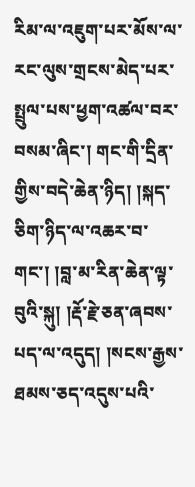རིམ་ལ་འཇུག་པར་མོས་ལ་རང་ལུས་གྲངས་མེད་པར་སྤྲུལ་པས་ཕྱག་འཚལ་བར་བསམ་ཞིང་། གང་གི་དྲིན་གྱིས་བདེ་ཆེན་ཉིད། །སྐད་ཅིག་ཉིད་ལ་འཆར་བ་གང་། །བླ་མ་རིན་ཆེན་ལྟ་བུའི་སྐུ། །རྡོ་རྗེ་ཅན་ཞབས་པད་ལ་འདུད། །སངས་རྒྱས་ཐམས་ཅད་འདུས་པའི་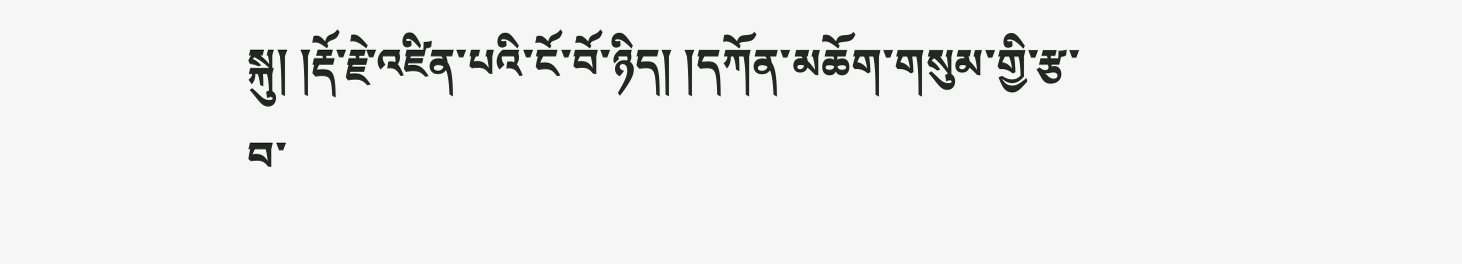སྐུ། །རྡོ་རྗེ་འཛིན་པའི་ངོ་བོ་ཉིད། །དཀོན་མཆོག་གསུམ་གྱི་རྩ་བ་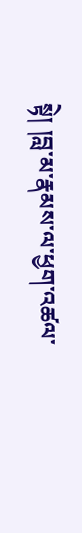སྟེ། །བླ་མ་རྣམས་ལ་ཕྱག་འཚལ་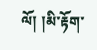ལོ། །མི་རྟོག་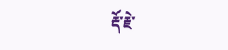རྡོ་རྗེ་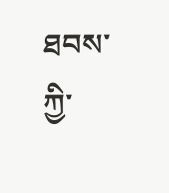ཐབས་ཀྱི་